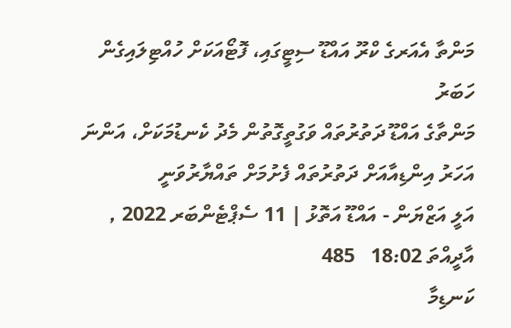މަންތާ އެއަރގެ ކްރޫ އައްޑޫ ސިޓީގައި، ފޮޓޯއަކަށް ހުއްޓިލައިގެން
ހަބަރު
މަންތާގެ އައްޑޫ ދަތުރުތައް ވަގުތީގޮތުން މެދު ކެނޑުމަކަށް، އަންނަ އަހަރު އިންޑިއާއަށް ދަތުރުތައް ފެށުމަށް ތައްޔާރުވަނީ
އަލީ އަޒްޔަން - އައްޑޫ އަތޮޅު | 11 ސެޕްޓެންބަރ 2022 , އާދީއްތަ 18:02   485
ކަނޑިމާ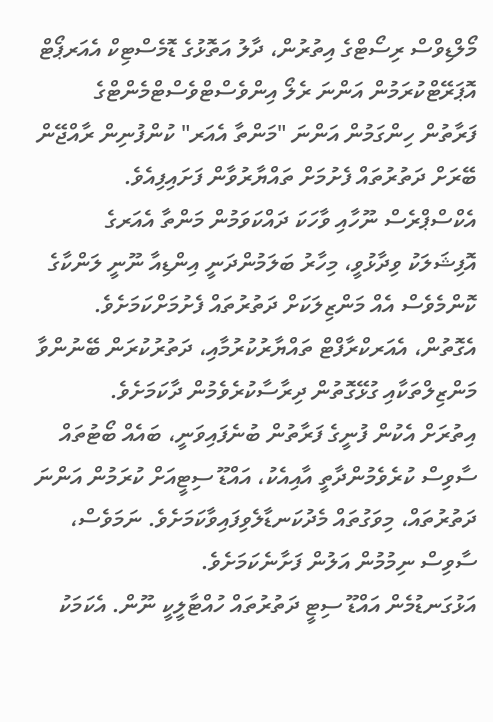މޯލްޑިވްސް ރިސޯޓްގެ އިތުރުން، ދާލު އަތޮޅުގެ ޑޮމެސްޓިކް އެއަރޕޯޓް އޮޕަރޭޓްކުރަމުން އަންނަ ރެލޯ އިންވެސްޓްވެސްޓްމެންޓްގެ ފަރާތުން ހިންގަމުން އަންނަ "މަންތާ އެއަރ" ކުންފުނިން ރާއްޖޭން ބޭރަށް ދަތުރުތައް ފެށުމަށް ތައްޔާރުވާން ފަށައިފިއެވެ.
އެކްސްޕްރެސް ނޫހާއި ވާހަކަ ދައްކަވަމުން މަންތާ އެއަރގެ އޮފިޝަލަކު ވިދާޅުވީ، މިހާރު ބަލަމުންދަނީ އިންޑިއާ ނޫނީ ލަންކާގެ ކޮންމެވެސް އެއް މަންޒިލަކަށް ދަތުރުތައް ފެށުމަށްކަމަށެވެ. އެގޮތުން، އެއަރކްރާފްޓް ތައްޔާރުކުރުމާއި، ދަތުރުކުރަން ބޭނުންވާ މަންޒިލްތަކާއި ގުޅޭގޮތުން ދިރާސާކުރެވެމުން ދާކަމަށެވެ.
އިތުރަށް އެކުން ފުނީގެ ފަރާތުން ބުނެފައިވަނީ، ބައެއް ބޯޓުތައް ސާވިސް ކުރެވެމުންދާތީ އާއިއެކު، އައްޑޫ ސިޓީއަށް ކުރަމުން އަންނަ ދަތުރުތައް، މިވަގުތައް މެދުކަނޑާލެވިފައިވާކަމަށެވެ. ނަމަވެސް، ސާވިސް ނިމުމުން އަލުން ފަށާނެކަމަށެވެ.
އަޅުގަނޑުމެން އައްޑޫ ސިޓީ ދަތުރުތައް ހުއްޓާލީކީ ނޫން. އެކަމަކު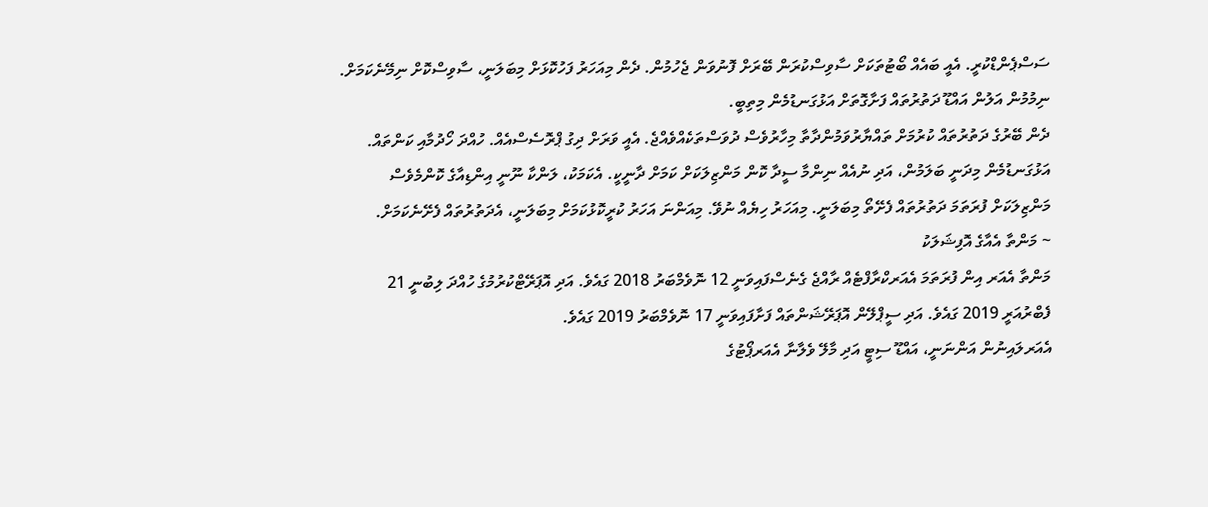ސަސްޕެންޑްކުރީ. އެއީ ބައެއް ބޯޓުތަކަށް ސާވިސްކުރަން ބޭރަށް ފޮނުވަން ޖެހުމުން. ދެން މިއަހަރު ފަހުކޮޅަށް މިބަލަނީ، ސާވިސްކޮށް ނިމޭނެކަމަށް. ނިމުމުން އަލުން އައްޑޫ ދަތުރުތައް ފަށާގޮތަށް އަޅުގަނޑުމެން މިތިބީ.
ދެން ބޭރުގެ ދަތުރުތައް ކުރުމަށް ތައްޔާރުވަމުންދާތާ މިހާރުވެސް ދުވަސްތަކެއްވެއްޖެ. އެއީ ވަރަށް ދިގު ޕްރޮސެސްއެއް. ހުއްދަ ހޯދުމާއި ކަންތައް. އަޅުގަނޑުމެން މިދަނީ ބަލަމުން، އަދި ނުއެއް ނިންމާ ސީދާ ކޮން މަންޒިލަކަށް ކަމަށް ދާނީކީ. އެކަމަކު، ލަންކާ ނޫނީ އިންޑިއާގެ ކޮންމެވެސް މަންޒިލަކަށް ފުރަތަމަ ދަތުރުތައް ފެށޭތޯ މިބަލަނީ. މިއަހަރު ހިޔެއް ނުވޭ. މިއަންނަ އަހަރު ކުރީކޮޅުކަމަށް މިބަލަނީ، އެދަތުރުތައް ފެށޭނެކަމަށް.
~ މަންތާ އެއާގެ އޮފިޝަލަކު
މަންތާ އެއަރ އިން ފުރަތަމަ އެއަރކްރާފްޓެއް ރާއްޖެ ގެނެސްފައިވަނީ 12 ނޮވެމްބަރު 2018 ގައެވެ. އަދި އޮޕަރޭޓްކުރުމުގެ ހުއްދަ ލިބުނީ 21 ފެބްރުއަރީ 2019 ގައެވެ. އަދި ސީޕްލޭން އޮޕަރޭޝަންތައް ފަށާފައިވަނީ 17 ނޮވެމްބަރު 2019 ގައެވެ.
އެއަރލައިނުން އަންނަނީ، އައްޑޫ ސިޓީ އަދި މާލޭ ވެލާނާ އެއަރޕޯޓުގެ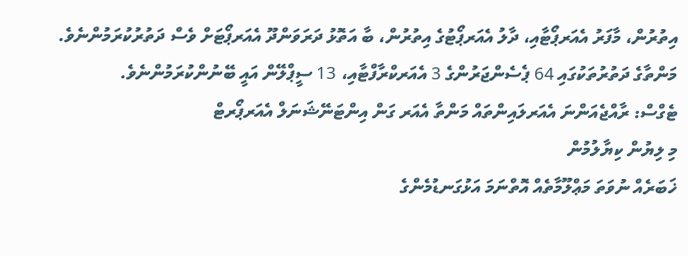އިތުރުން، މާފަރު އެއަރޕޯޓާއި، ދާލު އެއަރޕޯޓުގެ އިތުރުން، ބާ އަތޮޅު ދަރަވަންދޫ އެއަރޕޯޓަށް ވެސް ދަތުރުކުރަމުންނެވެ.
މަންތާގެ ދަތުރުތަކުގައި 64 ޕެސެންޖަރުންގެ 3 އެއަރކްރާފްޓާއި، 13 ސީޕްލޭން އައީ ބޭނުންކުރަމުންނެވެ.
ޓެގްސް: ރާއްޖެއަންނަ އެއަރލައިންތައް މަންތާ އެއަރ ގަން އިންޓަނޭޝަނަލް އެއަރޕޯރޓް
މި ލިޔުން ކިޔާލުމުން
ޚަބަރެއް ނުވަތަ މަޢްލޫމާތެއް އޮތްނަމަ އަޅުގަނޑުމެންގެ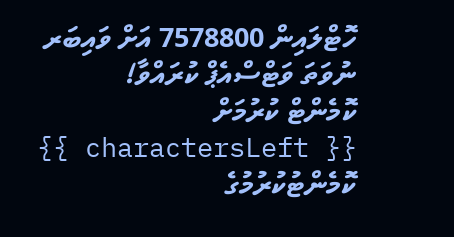ހޮޓްލައިން 7578800 އަށް ވައިބަރ ނުވަތަ ވަޓްސްއެޕް ކުރައްވާ!
ކޮމެންޓް ކުރުމަށް
{{ charactersLeft }} ކޮމެންޓުކުރުމުގެ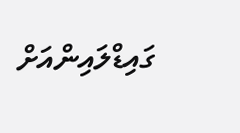ގައިޑްލައިންއަށް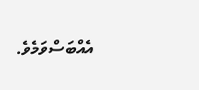އެއްބަސްވަމެވެ.